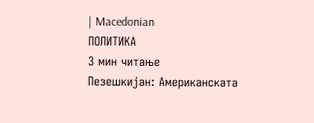| Macedonian
ПОЛИТИКА
3 мин читање
Пезешкијан: Американската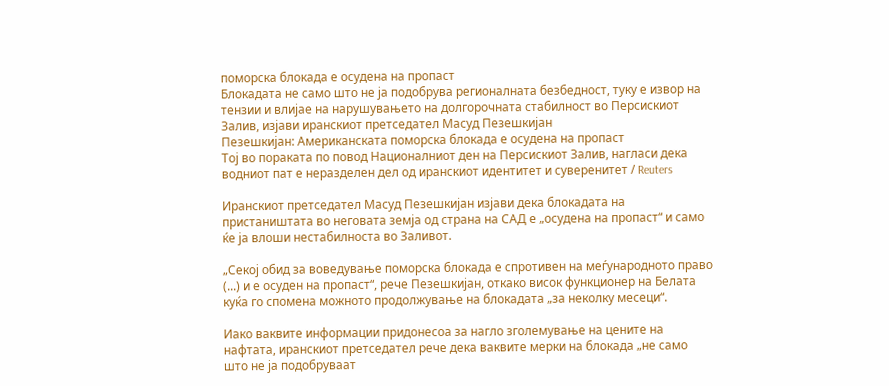поморска блокада е осудена на пропаст
Блокадата не само што не ја подобрува регионалната безбедност, туку е извор на тензии и влијае на нарушувањето на долгорочната стабилност во Персискиот Залив, изјави иранскиот претседател Масуд Пезешкијан
Пезешкијан: Американската поморска блокада е осудена на пропаст
Тој во пораката по повод Националниот ден на Персискиот Залив, нагласи дека водниот пат е неразделен дел од иранскиот идентитет и суверенитет / Reuters

Иранскиот претседател Масуд Пезешкијан изјави дека блокадата на пристаништата во неговата земја од страна на САД е „осудена на пропаст“ и само ќе ја влоши нестабилноста во Заливот.

„Секој обид за воведување поморска блокада е спротивен на меѓународното право (...) и е осуден на пропаст“, рече Пезешкијан, откако висок функционер на Белата куќа го спомена можното продолжување на блокадата „за неколку месеци“.

Иако ваквите информации придонесоа за нагло зголемување на цените на нафтата, иранскиот претседател рече дека ваквите мерки на блокада „не само што не ја подобруваат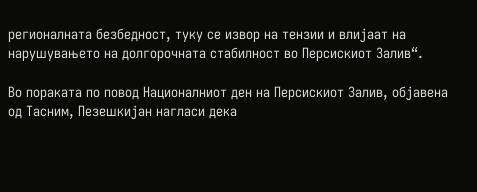регионалната безбедност, туку се извор на тензии и влијаат на нарушувањето на долгорочната стабилност во Персискиот Залив“.

Во пораката по повод Националниот ден на Персискиот Залив, објавена од Тасним, Пезешкијан нагласи дека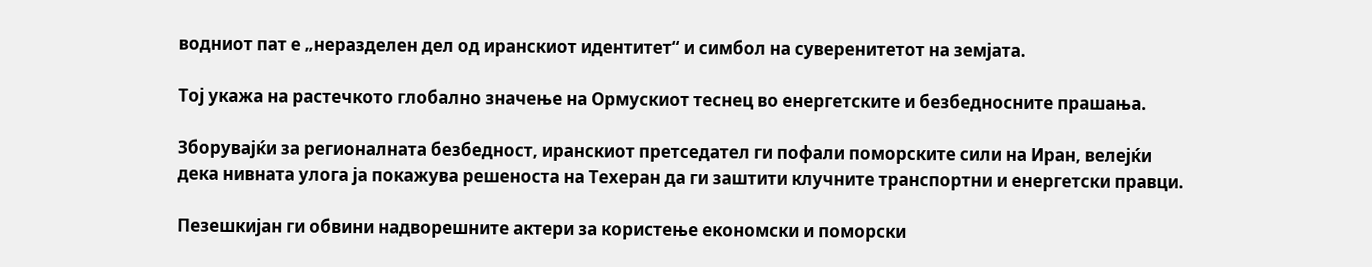водниот пат е „неразделен дел од иранскиот идентитет“ и симбол на суверенитетот на земјата.

Тој укажа на растечкото глобално значење на Ормускиот теснец во енергетските и безбедносните прашања.

Зборувајќи за регионалната безбедност, иранскиот претседател ги пофали поморските сили на Иран, велејќи дека нивната улога ја покажува решеноста на Техеран да ги заштити клучните транспортни и енергетски правци.

Пезешкијан ги обвини надворешните актери за користење економски и поморски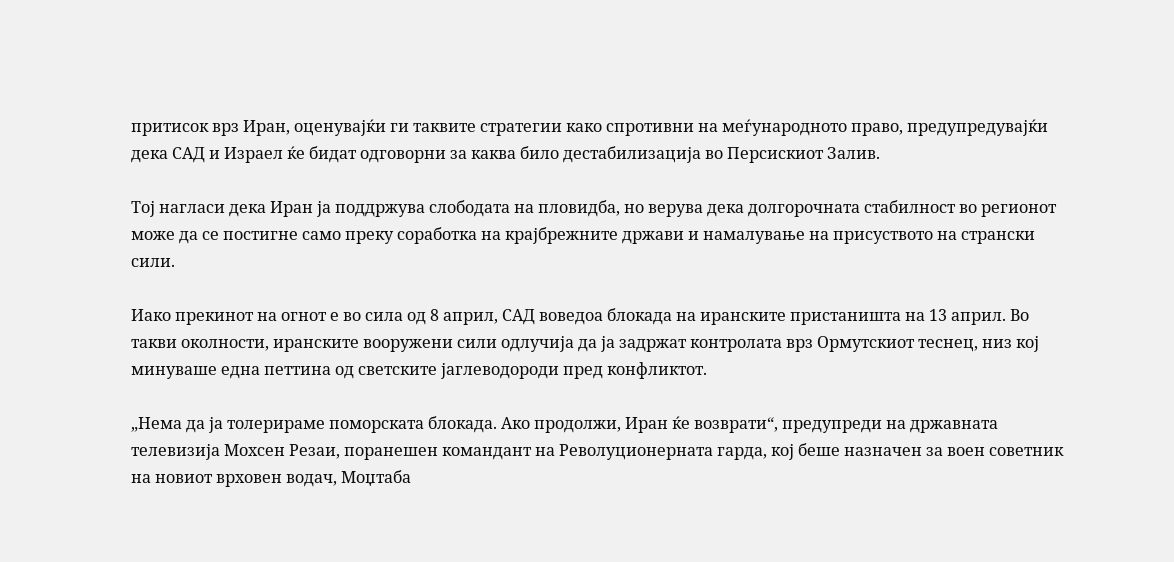притисок врз Иран, оценувајќи ги таквите стратегии како спротивни на меѓународното право, предупредувајќи дека САД и Израел ќе бидат одговорни за каква било дестабилизација во Персискиот Залив.

Тој нагласи дека Иран ја поддржува слободата на пловидба, но верува дека долгорочната стабилност во регионот може да се постигне само преку соработка на крајбрежните држави и намалување на присуството на странски сили.

Иако прекинот на огнот е во сила од 8 април, САД воведоа блокада на иранските пристаништа на 13 април. Во такви околности, иранските вооружени сили одлучија да ја задржат контролата врз Ормутскиот теснец, низ кој минуваше една петтина од светските јаглеводороди пред конфликтот.

„Нема да ја толерираме поморската блокада. Ако продолжи, Иран ќе возврати“, предупреди на државната телевизија Мохсен Резаи, поранешен командант на Револуционерната гарда, кој беше назначен за воен советник на новиот врховен водач, Моџтаба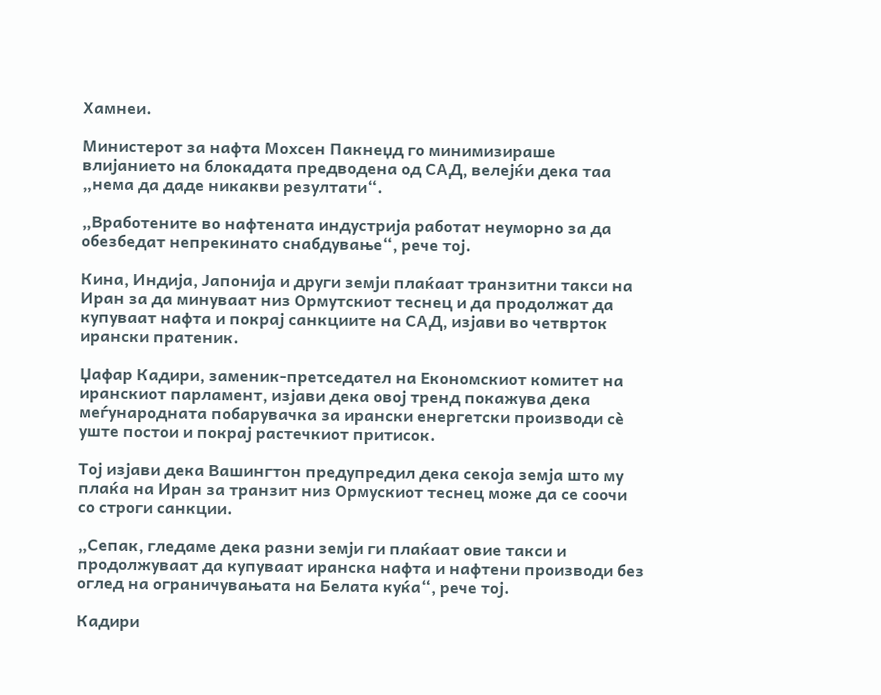Хамнеи.

Министерот за нафта Мохсен Пакнеџд го минимизираше влијанието на блокадата предводена од САД, велејќи дека таа „нема да даде никакви резултати“.

„Вработените во нафтената индустрија работат неуморно за да обезбедат непрекинато снабдување“, рече тој.

Кина, Индија, Јапонија и други земји плаќаат транзитни такси на Иран за да минуваат низ Ормутскиот теснец и да продолжат да купуваат нафта и покрај санкциите на САД, изјави во четврток ирански пратеник.

Џафар Кадири, заменик-претседател на Економскиот комитет на иранскиот парламент, изјави дека овој тренд покажува дека меѓународната побарувачка за ирански енергетски производи сè уште постои и покрај растечкиот притисок.

Тој изјави дека Вашингтон предупредил дека секоја земја што му плаќа на Иран за транзит низ Ормускиот теснец може да се соочи со строги санкции.

„Сепак, гледаме дека разни земји ги плаќаат овие такси и продолжуваат да купуваат иранска нафта и нафтени производи без оглед на ограничувањата на Белата куќа“, рече тој.

Кадири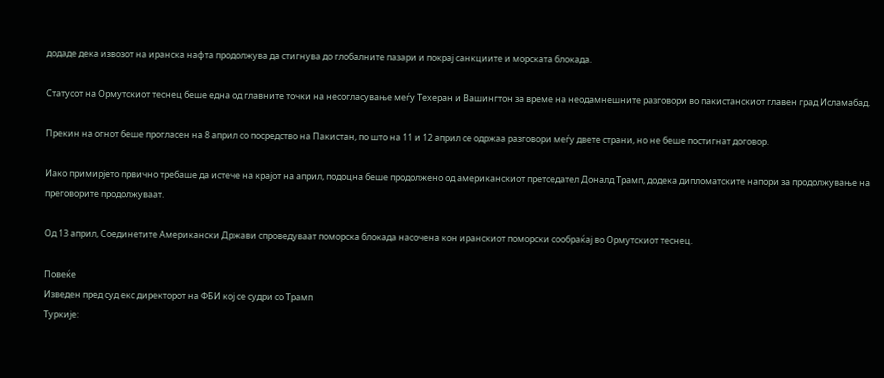додаде дека извозот на иранска нафта продолжува да стигнува до глобалните пазари и покрај санкциите и морската блокада.

Статусот на Ормутскиот теснец беше една од главните точки на несогласување меѓу Техеран и Вашингтон за време на неодамнешните разговори во пакистанскиот главен град Исламабад.

Прекин на огнот беше прогласен на 8 април со посредство на Пакистан, по што на 11 и 12 април се одржаа разговори меѓу двете страни, но не беше постигнат договор.

Иако примирјето првично требаше да истече на крајот на април, подоцна беше продолжено од американскиот претседател Доналд Трамп, додека дипломатските напори за продолжување на преговорите продолжуваат.

Од 13 април, Соединетите Американски Држави спроведуваат поморска блокада насочена кон иранскиот поморски сообраќај во Ормутскиот теснец.

Повеќе
Изведен пред суд екс директорот на ФБИ кој се судри со Трамп
Туркије: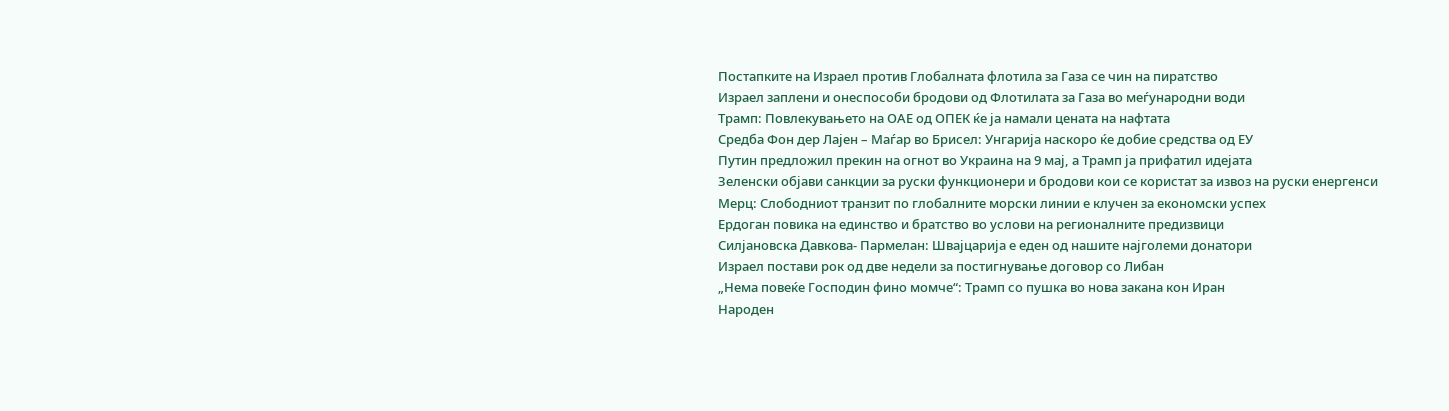Постапките на Израел против Глобалната флотила за Газа се чин на пиратство
Израел заплени и онеспособи бродови од Флотилата за Газа во меѓународни води
Трамп: Повлекувањето на ОАЕ од ОПЕК ќе ја намали цената на нафтата
Средба Фон дер Лајен – Маѓар во Брисел: Унгарија наскоро ќе добие средства од ЕУ
Путин предложил прекин на огнот во Украина на 9 мај, а Трамп ја прифатил идејата
Зеленски објави санкции за руски функционери и бродови кои се користат за извоз на руски енергенси
Мерц: Слободниот транзит по глобалните морски линии е клучен за економски успех
Ердоган повика на единство и братство во услови на регионалните предизвици
Силјановска Давкова- Пармелан: Швајцарија е еден од нашите најголеми донатори
Израел постави рок од две недели за постигнување договор со Либан
„Нема повеќе Господин фино момче“: Трамп со пушка во нова закана кон Иран
Народен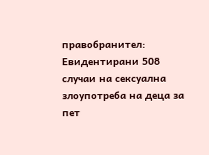правобранител: Евидентирани 508 случаи на сексуална злоупотреба на деца за пет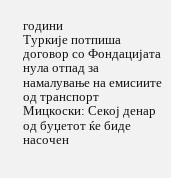години
Туркије потпиша договор со Фондацијата нула отпад за намалување на емисиите од транспорт
Мицкоски: Секој денар од буџетот ќе биде насочен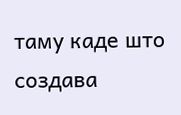таму каде што создава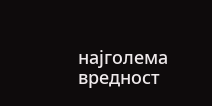најголема вредност